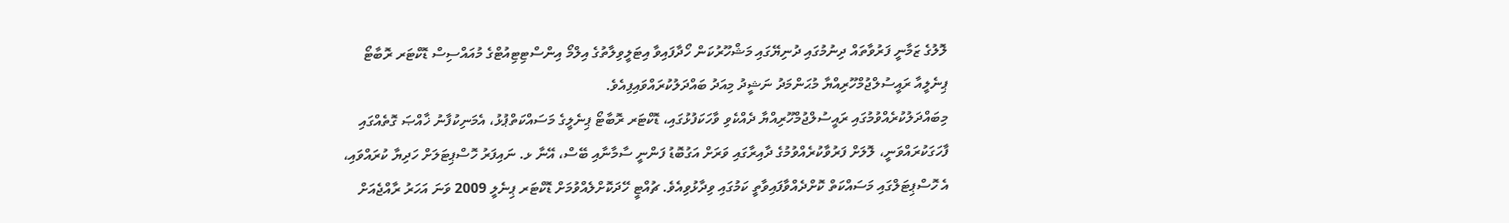ލޮލުގެ ޒަމާނީ ފަރުވާތައް ދިނުމުގައި ދުނިޔޭގައި މަޝްހޫރުކަން ހޯދާފައިވާ އިޓަލީވިލާތުގެ އިލްމޯ އިންސްޓިޓިއުޓްގެ މުއައްސިސް ޑޮކްޓަރ ރޮބާޓޯ ޕިނެލީއާ ރައީސުލްޖުމްހޫރިއްޔާ މުޙަންމަދު ނަޝީދު މިއަދު ބައްދަލުކުރައްވައިފިއެވެ.
މިބައްދަލުކުރެއްވުމުގައި ރައީސުލްޖުމްހޫރިއްޔާ ދެއްކެވި ވާހަކަފުޅުގައި، ޑޮކްޓަރ ރޮބާޓޯ ޕިނެލީގެ މަސައްކަތްޕުޅު، އެމަނިކުފާނު ޚާއްޞަ ގޮތެއްގައި ފާހަގަކުރައްވަނީ، ލޮލަށް ފަރުވާކުރެއްވުމުގެ ދާއިރާގައި ވަރަށް އަގުބޮޑު ފަންނީ ސާމާނާއި ބޭސް، އޭނާ ޅ. ނައިފަރު ހޮސްޕިޓަލަށް ހަދިޔާ ކުރައްވައި، އެ ހޮސްޕިޓަލްގައި މަސައްކަތް ކޮށްދެއްވާފައިވާތީ ކަމުގައި ވިދާޅުވިއެވެ. ޗުއްޓީ ހޭދަކޮށްލެއްވުމަށް ޑޮކްޓަރ ޕިނެލީ 2009 ވަނަ އަހަރު ރާއްޖެއަށް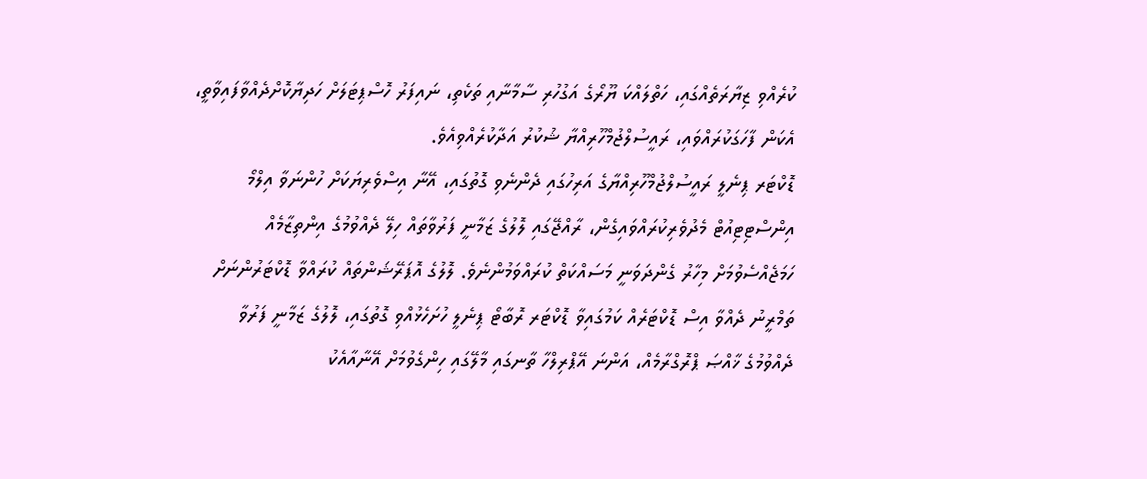ކުރެއްވި ޒިޔާރަތެއްގައި، ހަތްލައްކަ ޔޫރޯގެ އަގުހުރި ސާމާނާއި ތަކެތި، ނައިފަރު ހޮސްޕިޓަލަށް ހަދިޔާކޮށްދެއްވާފައިވާތީ، އެކަން ފާހަގަކުރައްވައި، ރައީސުލްޖުމްހޫރިއްޔާ ޝުކުރު އަދާކުރެއްވިއެވެ.
ޑޮކްޓަރ ޕިނެލީ ރައީސުލްޖުމްހޫރިއްޔާގެ އަރިހުގައި ދެންނެވި ގޮތުގައި، އޭނާ އިސްވެރިޔަކަށް ހުންނަވާ އިލްމޯ އިންސްޓިޓިއުޓް މެދުވެރިކުރައްވައިގެން، ރާއްޖޭގައި ލޮލުގެ ޒަމާނީ ފަރުވާތައް ހިލޭ ދެއްވުމުގެ އިންތިޒާމެއް ހަމަޖެއްސެވުމަށް މިހާރު ގެންދަވަނީ މަސައްކަތް ކުރައްވަމުންނެވެ. ލޮލުގެ އޮޕަރޭޝަންތައް ކުރައްވާ ޑޮކްޓަރުންނަށް ތަމްރީނު ދެއްވާ އިސް ޑޮކްޓަރެއް ކަމުގައިވާ ޑޮކްޓަރ ރޮބާޓޯ ޕިނެލީ ހުށަހެޅުއްވި ގޮތުގައި، ލޮލުގެ ޒަމާނީ ފަރުވާ ދެއްވުމުގެ ޚާއްޞަ ޕްރޮގްރާމެއް، އަންނަ އޭޕްރިލްހާ ތާނގައި މާލޭގައި ހިންގެވުމަށް އޭނާއާއެކު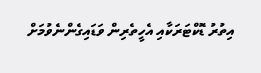އިތުރު ޑޮކްޓަރަކާއި އެހީތެރިން ވަޑައިގެންނެވުމަށް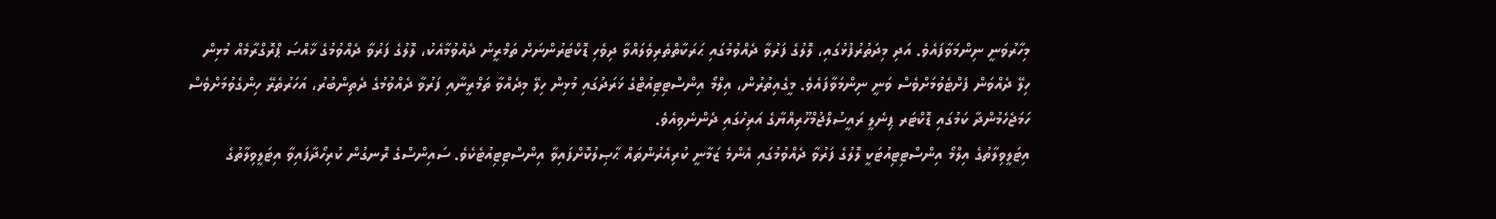މިހާރުވަނީ ނިންމަވާފައެވެ. އަދި މިދަތުރުފުޅުގައި، ލޮލުގެ ފަރުވާ ދެއްވުމުގައި ޙަރަކާތްތެރިވެލައްވާ ދިވެހި ޑޮކްޓަރުންނަށް ތަމްރީނު ދެއްވުމާއެކު، ލޮލުގެ ފަރުވާ ދެއްވުމުގެ ޚާއްޞަ ޕްރޮގްރާމެއް މުޅިން ހިލޭ ދެއްވަން ފެށްޓެވުމަށްވެސް ވަނީ ނިންމަވާފައެވެ. މީގެއިތުރުން، އިލްމޯ އިންސްޓިޓިއުޓްގެ ޚަރަދުގައި މުޅިން ހިލޭ މިދެއްވާ ތަމްރީނާއި ފަރުވާ ދެއްވުމުގެ ދެތިންބުރު، އަހަރުތެރޭ ހިންގެވުމަށްވެސް ހަމަޖެހެމުންދާ ކަމުގައި ޑޮކްޓަރ ޕިނެލީ ރައީސުލްޖުމްހޫރިއްޔާގެ އަރިހުގައި ދެންނެވިއެވެ.
އިޓަލީވިލާތުގެ އިލްމޯ އިންސްޓިޓިއުޓަކީ ލޮލުގެ ފަރުވާ ދެއްވުމުގައި އެންމެ ޒަމާނީ ކުރިއެރުންތައް ޙާޞިލުކޮށްފައިވާ އިންސްޓިޓިއުޓެކެވެ. ސައިންސްގެ ރޮނގުން ކުރިހޯދާފައިވާ އިޓަލީވިލާތުގެ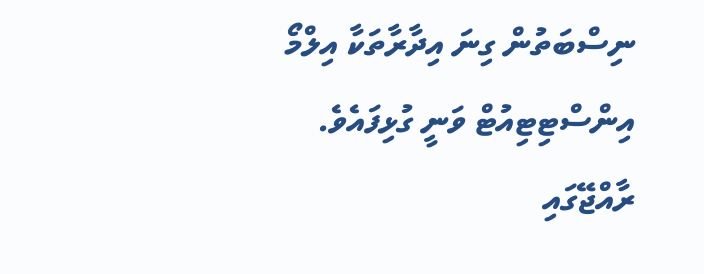ނިސްބަތުން ގިނަ އިދާރާތަކާ އިލްމޯ އިންސްޓިޓިއުޓް ވަނީ ގުޅިފައެވެ.
ރާއްޖޭގައި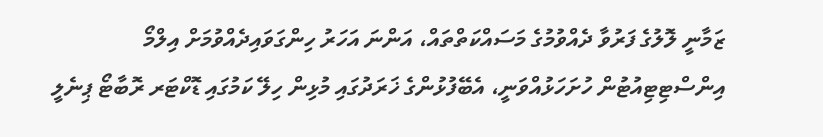ޒަމާނީ ލޮލުގެ ފަރުވާ ދެއްވުމުގެ މަސައްކަތްތައް، އަންނަ އަހަރު ހިންގަވައިދެއްވުމަށް އިލްމޯ އިންސްޓިޓިއުޓުން ހުށަހަޅުއްވަނީ، އެބޭފުޅުންގެ ޚަރަދުގައި މުޅިން ހިލޭ ކަމުގައި ޑޮކްޓަރ ރޮބާޓޯ ޕިނެލީ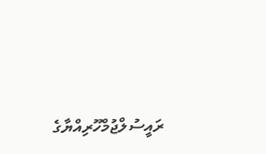ރައީސުލްޖުމްހޫރިއްޔާގެ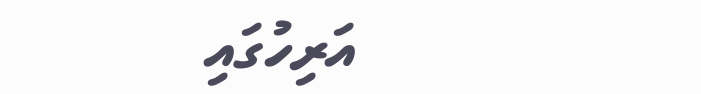އަރިހުގައި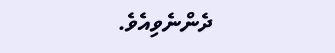ދެންނެވިއެވެ.